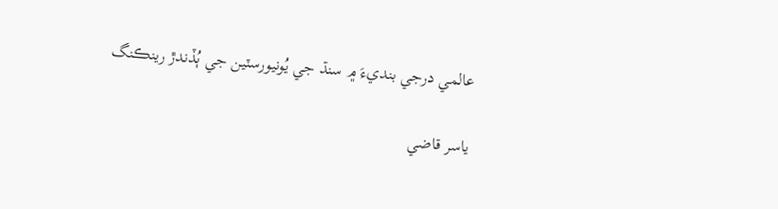عالمي درجي بنديءَ ۾ سنڌ جي يُونيورسٽين جي ٻُڏندڙ رينڪنگ

ياسر قاضي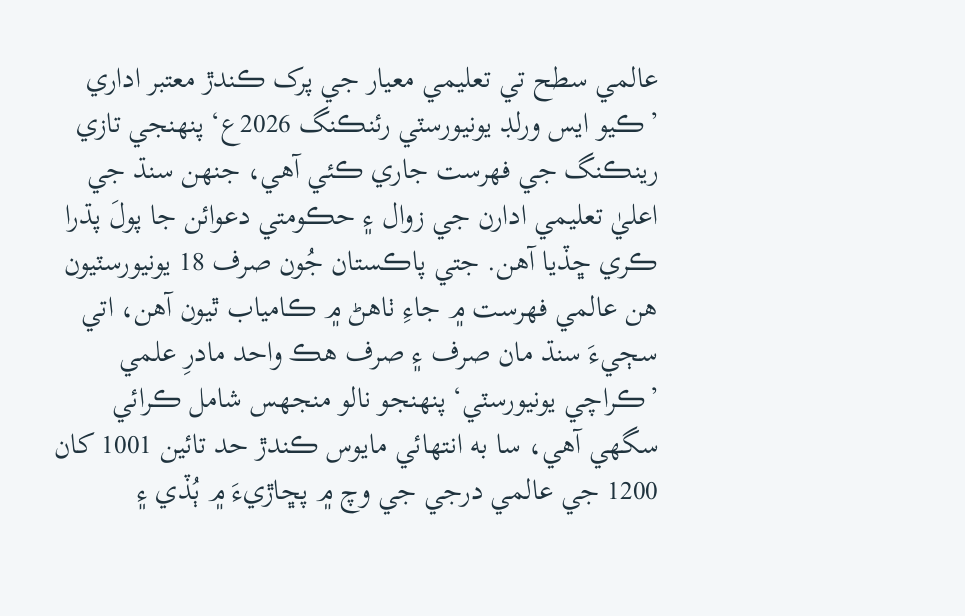عالمي سطح تي تعليمي معيار جي پرک ڪندڙ معتبر اداري ’ڪيو ايس ورلڊ يونيورسٽي رئنڪنگ 2026ع‘ پنھنجي تازي رينڪنگ جي فھرست جاري ڪئي آهي، جنھن سنڌ جي اعليٰ تعليمي ادارن جي زوال ۽ حڪومتي دعوائن جا پولَ پڌرا ڪري ڇڏيا آهن. جتي پاڪستان جُون صرف 18 يونيورسٽيون هن عالمي فھرست ۾ جاءِ ٺاهڻ ۾ ڪامياب ٿيون آهن، اتي سڄيءَ سنڌ مان صرف ۽ صرف هڪ واحد مادرِ علمي ’ڪراچي يونيورسٽي‘ پنھنجو نالو منجهس شامل ڪرائي سگهي آهي، سا به انتھائي مايوس ڪندڙ حد تائين 1001 کان 1200 جي عالمي درجي جي وچ ۾ پڇاڙيءَ ۾ ٻُڏي ۽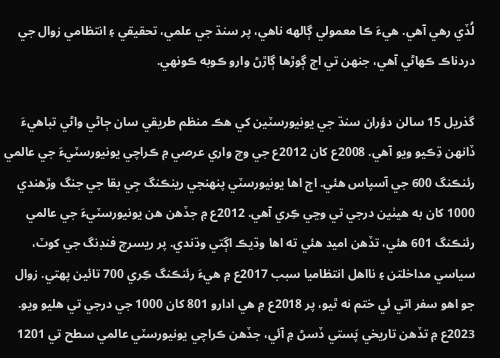لُڏي رهي آهي. هيءَ ڪا معمولي ڳالهه ناهي، پر سنڌ جي علمي، تحقيقي ۽ انتظامي زوال جي دردناڪ ڪھاڻي آهي، جنھن تي اڄ ڳوڙها ڳاڙڻ وارو ڪوبه ڪونهي.

گذريل 15 سالن دؤران سنڌ جي يونيورسٽين کي هڪ منظم طريقي سان ڄاڻي واڻي تباهيءَ ڏانھن ڌِڪيو ويو آهي. 2008ع کان 2012ع جي وچ واري عرصي ۾ ڪراچي يونيورسٽيءَ جي عالمي رئنڪنگ 600 جي آسپاس هئي. اڄ اها يونيورسٽي پنھنجي رينڪنگ جِي بقا جي جنگ وڙهندي 1000 کان به هيٺين درجي تي وڃي ڪِري آهي. 2012ع ۾ جڏهن هن يونيورسٽيءَ جي عالمي رئنڪنگ 601 هئي، تڏهن اميد هئي ته اها وڌيڪ اڳتي وڌندي. پر ريسرچ فنڊنگ جي کوٽ، سياسي مداخلتن ۽ نااهل انتظاميا سبب 2017ع ۾ هيءَ رئنڪنگ ڪِري 700 تائين پھتي. زوال جو اهو سفر اتي ئي ختم نه ٿيو، پر 2018ع ۾ هي ادارو 801 کان 1000 جي درجي تي هليو ويو. 2023ع ۾ تڏهن تاريخي پَستي ڏسڻ ۾ آئي، جڏهن ڪراچي يونيورسٽي عالمي سطح تي 1201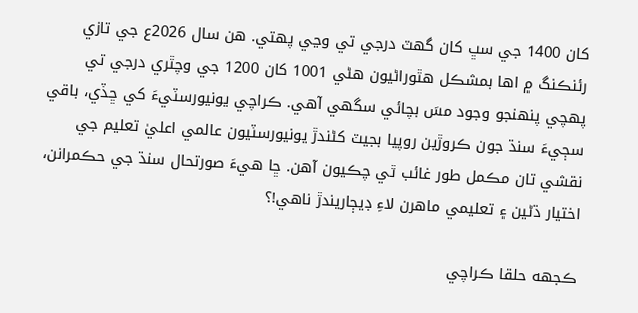کان 1400 جي سڀ کان گهٽ درجي تي وڃي پهتي. هن سال 2026ع جي تازي رئنڪنگ ۾ اها بمشڪل هٿوراڻيون هڻي 1001 کان 1200 جي وچٿري درجي تي پھچي پنھنجو وجود مسَ بچائي سگهي آهي. ڪراچي يونيورسٽيءَ کي ڇڏي، باقي سڄيءَ سنڌ جون ڪروڙين روپيا بجيٽ کڻندڙ يونيورسٽيون عالمي اعليٰ تعليم جي نقشي تان مڪمل طور غائب ٿي چڪيون آهن. ڇا هيءَ صورتحال سنڌ جي حڪمرانن، اختيار ڌڻين ۽ تعليمي ماهرن لاءِ ڊيڄاريندڙ ناهي!؟

ڪجهه حلقا ڪراچي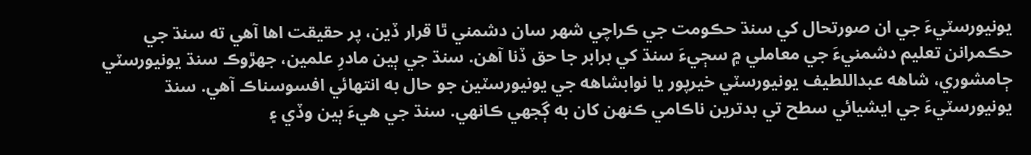يونيورسٽيءَ جي ان صورتحال کي سنڌ حڪومت جي ڪراچي شھر سان دشمني ٿا قرار ڏين، پر حقيقت اها آهي ته سنڌ جي حڪمرانن تعليم دشمنيءَ جي معاملي ۾ سڄيءَ سنڌ کي برابر جا حق ڏنا آهن. سنڌ جي ٻين مادرِ علمين، جھڙوڪ سنڌ يونيورسٽي ڄامشوري، شاھه عبداللطيف يونيورسٽي خيرپور يا نوابشاهه جي يونيورسٽين جو حال به انتھائي افسوسناڪ آهي. سنڌ يونيورسٽيءَ جي ايشيائي سطح تي بدترين ناڪامي ڪنھن کان به ڳجهي ڪانھي. سنڌ جي هيءَ ٻين وڏي ۽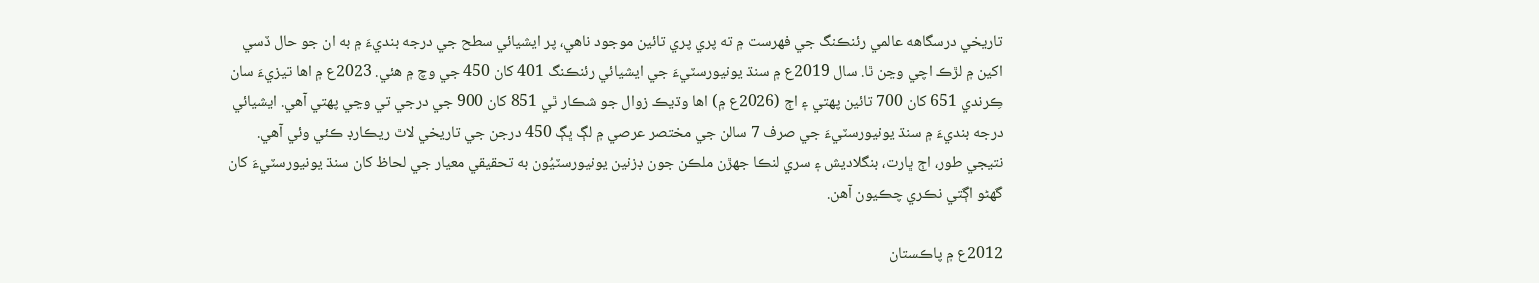تاريخي درسگاهه عالمي رئنڪنگ جي فھرست ۾ ته پري پري تائين موجود ناهي، پر ايشيائي سطح جي درجه بنديءَ ۾ به ان جو حال ڏسي اکين ۾ لڙڪ اچي وڃن ٿا. سال 2019ع ۾ سنڌ يونيورسٽيءَ جي ايشيائي رئنڪنگ 401 کان 450 جي وچ ۾ هئي. 2023ع ۾ اها تيزيءَ سان ڪِرندي 651 کان 700 تائين پھتي ۽ اڄ (2026ع ۾) اها وڌيڪ زوال جو شڪار ٿي 851 کان 900 جي درجي تي وڃي پھتي آهي. ايشيائي درجه بنديءَ ۾ سنڌ يونيورسٽيءَ جي صرف 7 سالن جي مختصر عرصي ۾ لڳ ڀڳ 450 درجن جي تاريخي لاٿ ريڪارڊ ڪئي وئي آهي. نتيجي طور، اڄ ڀارت، بنگلاديش ۽ سري لنڪا جھڙن ملڪن جون ڊزنين يونيورسٽيُون به تحقيقي معيار جي لحاظ کان سنڌ يونيورسٽيءَ کان گهڻو اڳتي نڪري چڪيون آهن.

2012ع ۾ پاڪستان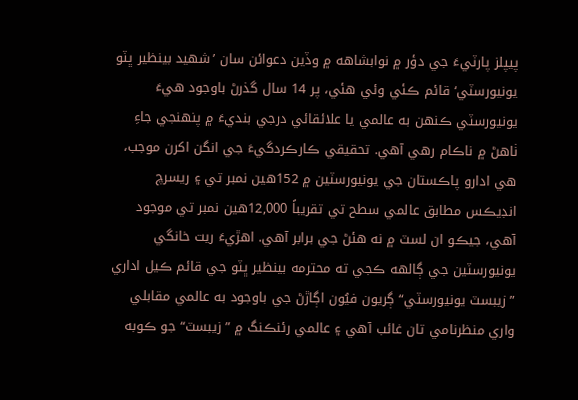پيپلز پارٽيءَ جي دؤر ۾ نوابشاهه ۾ وڏين دعوائن سان ’شھيد بينظير ڀٽو يونيورسٽي‘ قائم ڪئي وئي هئي، پر 14 سال گذرڻ باوجود هيءَ يونيورسٽي ڪنھن به عالمي يا علائقائي درجي بنديءَ ۾ پنھنجي جاءِ ٺاهڻ ۾ ناڪام رهي آهي. تحقيقي ڪارڪردگيءَ جي انگن اکرن موجب، هي ادارو پاڪستان جي يونيورسٽين ۾ 152هين نمبر تي ۽ ريسرچ انڊيڪس مطابق عالمي سطح تي تقريباً 12,000هين نمبر تي موجود آهي، جيڪو ان لسٽ ۾ نه هئڻ جي برابر آهي. اھڙيءَ ريت خانگي يونيورسٽين جي ڳالهه ڪجي ته محترمه بينظير ڀٽو جي قائم ڪيل اداري ”زيبسٽ يونيورسٽي“ ڳريون فيُون اڳاڙڻ جي باوجود به عالمي مقابلي واري منظرنامي تان غائب آهي ۽ عالمي رئنڪنگ ۾ ”زيبسٽ“ جو ڪوبه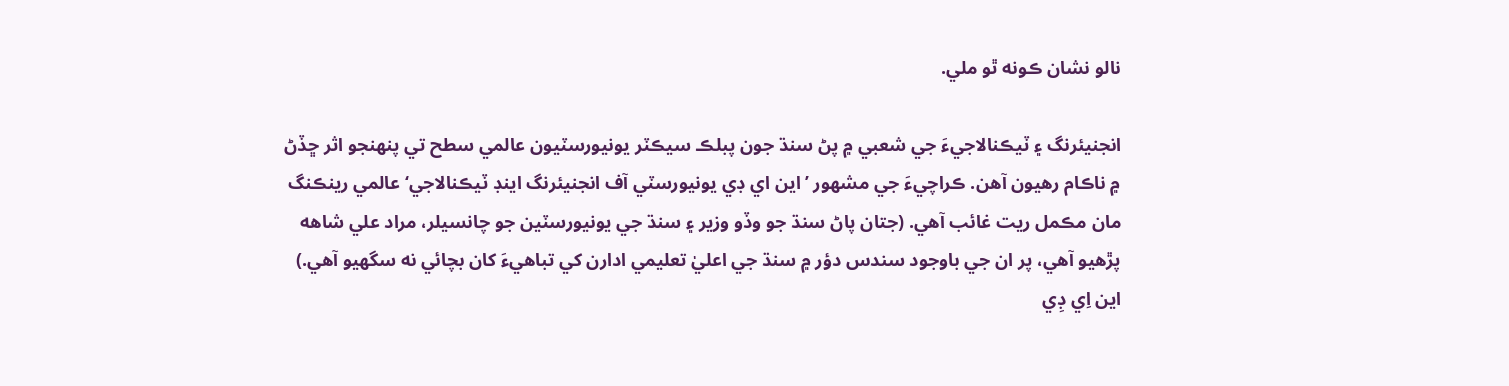نالو نشان ڪونه ٿو ملي.

انجنيئرنگ ۽ ٽيڪنالاجيءَ جي شعبي ۾ پڻ سنڌ جون پبلڪ سيڪٽر يونيورسٽيون عالمي سطح تي پنھنجو اثر ڇڏڻ ۾ ناڪام رهيون آهن. ڪراچيءَ جي مشھور ’اين اي ڊي يونيورسٽي آف انجنيئرنگ اينڊ ٽيڪنالاجي‘ عالمي رينڪنگ مان مڪمل ريت غائب آهي. (جتان پاڻ سنڌ جو وڏو وزير ۽ سنڌ جي يونيورسٽين جو چانسيلر، مراد علي شاھه پڙهيو آهي، پر ان جي باوجود سندس دؤر ۾ سنڌ جي اعليٰ تعليمي ادارن کي تباهيءَ کان بچائي نه سگهيو آهي.) اين اِي ڊِي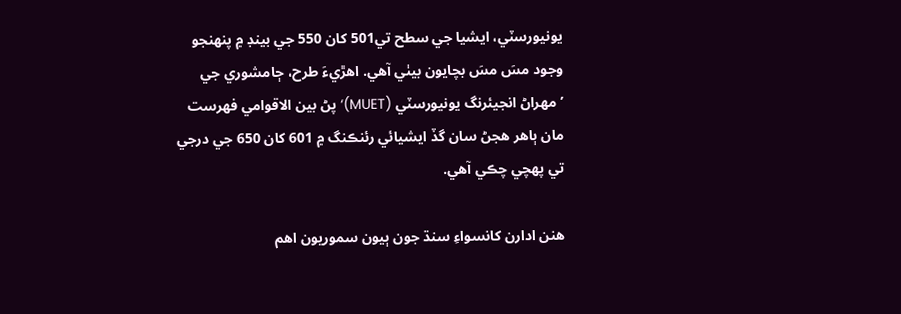يونيورسٽي، ايشيا جي سطح تي501 کان 550 جي بينڊ ۾ پنھنجو وجود مسَ مسَ بچايون بيٺي آهي. اهڙيءَ طرح، ڄامشوري جي ’مھراڻ انجيئرنگ يونيورسٽي (MUET)‘ پڻ بين الاقوامي فھرست مان ٻاهر هجڻ سان گڏ ايشيائي رئنڪنگ ۾ 601 کان 650 جي درجي تي پھچي چڪي آهي.

هنن ادارن کانسواءِ سنڌ جون ٻيون سموريون اهم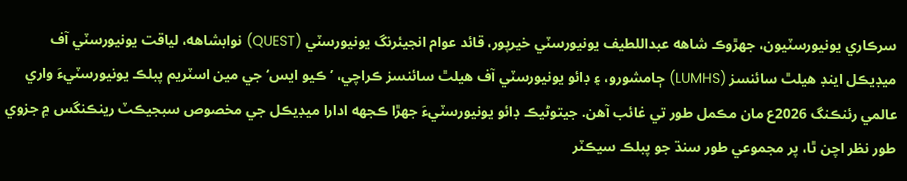سرڪاري يونيورسٽيون، جھڙوڪ شاهه عبداللطيف يونيورسٽي خيرپور، قائد عوام انجيئرنگ يونيورسٽي (QUEST) نوابشاهه، لياقت يونيورسٽي آف ميڊيڪل اينڊ هيلٿ سائنسز (LUMHS) ڄامشورو، ۽ ڊائو يونيورسٽي آف هيلٿ سائنسز ڪراچي، ’ڪيو ايس‘ جي مين اسٽريم پبلڪ يونيورسٽيءَ واري عالمي رئنڪنگ 2026ع مان مڪمل طور تي غائب آهن. جيتوڻيڪ ڊائو يونيورسٽيءَ جھڙا ڪجهه ادارا ميڊيڪل جي مخصوص سبجيڪٽ رينڪنگس ۾ جزوي طور نظر اچن ٿا، پر مجموعي طور سنڌ جو پبلڪ سيڪٽر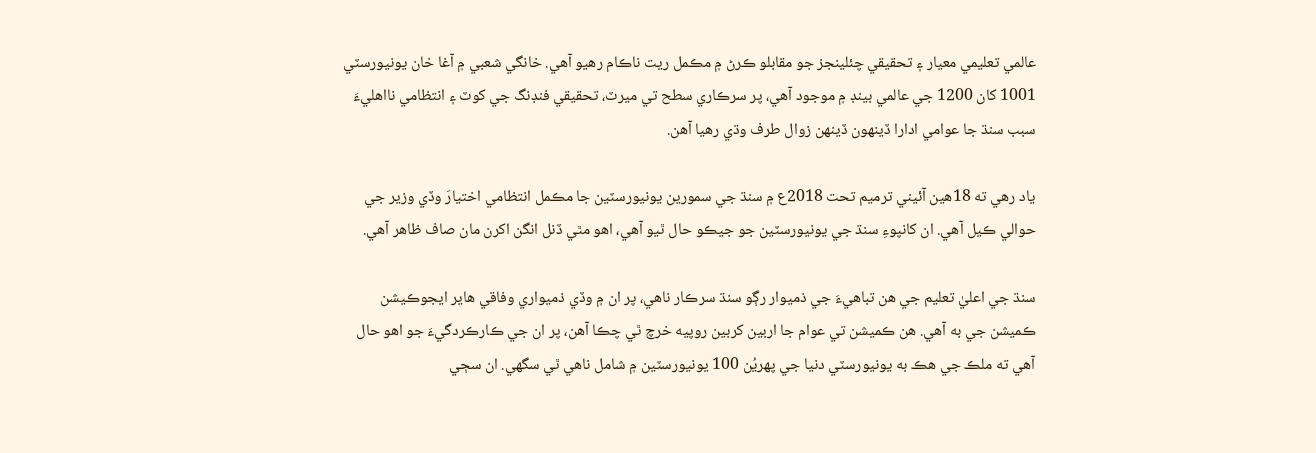عالمي تعليمي معيار ۽ تحقيقي چئلينجز جو مقابلو ڪرڻ ۾ مڪمل ريت ناڪام رھيو آهي. خانگي شعبي ۾ آغا خان يونيورسٽي 1001 کان 1200 جي عالمي بينڊ ۾ موجود آهي، پر سرڪاري سطح تي ميرٽ، تحقيقي فنڊنگ جي کوٽ ۽ انتظامي نااهليءَ سبب سنڌ جا عوامي ادارا ڏينھون ڏينھن زوال طرف وڌي رهيا آهن.

ياد رهي ته 18هين آئيني ترميم تحت 2018ع ۾ سنڌ جي سمورين يونيورسٽين جا مڪمل انتظامي اختيارَ وڏي وزير جي حوالي ڪيل آهي. ان کانپوءِ سنڌ جي يونيورسٽين جو جيڪو حال ٿيو آهي، اهو مٿي ڏنل انگن اکرن مان صاف ظاهر آهي.

سنڌ جي اعليٰ تعليم جي هن تباهيءَ جي ذميوار رڳو سنڌ سرڪار ناهي، پر ان ۾ وڏي ذميواري وفاقي هاير ايجوڪيشن ڪميشن جي به آھي. هن ڪميشن تي عوام جا اربين کربين روپيه خرچ ٿي چڪا آهن، پر ان جي ڪارڪردگيءَ جو اهو حال آهي ته ملڪ جي هڪ به يونيورسٽي دنيا جي پھريُن 100 يونيورسٽين ۾ شامل ناهي ٿي سگهي. ان سڄي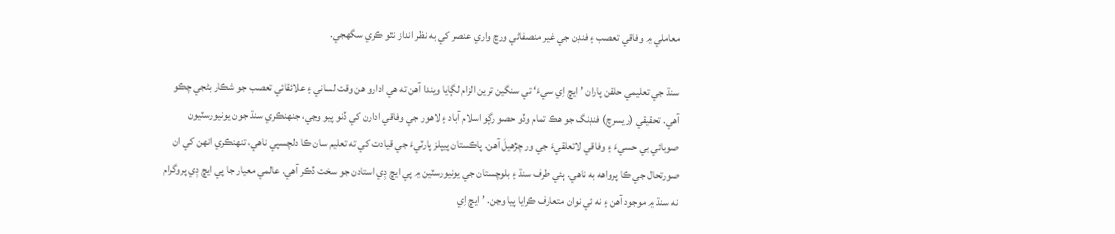معاملي ۾ وفاقي تعصب ۽ فنڊن جي غير منصفاڻي ورڇ واري عنصر کي به نظر انداز نٿو ڪري سگهجي.

سنڌ جي تعليمي حلقن پاران ’ايڇ اِي سيءَ‘ تي سنگين ترين الزام لڳايا ويندا آهن ته هي ادارو هن وقت لساني ۽ علائقائي تعصب جو شڪار بڻجي چڪو آهي. تحقيقي (ريسرچ) فنڊنگ جو هڪ تمام وڏو حصو رڳو اسلام آباد ۽ لاهور جي وفاقي ادارن کي ڏنو پيو وڃي، جنھنڪري سنڌ جون يونيورسٽيون صوبائي بي حسيءَ ۽ وفاقي لاتعلقيءَ جي ور چڙهيلَ آهن. پاڪستان پيپلز پارٽيءَ جي قيادت کي ته تعليم سان ڪا دلچسپي ناهي، تنھنڪري انهن کي ان صورتحال جي ڪا پرواهه به ناهي. ٻئي طرف سنڌ ۽ بلوچستان جي يونيورسٽين ۾ پي ايڇ ڊِي استادن جو سخت ڏڪر آهي. عالمي معيار جا پي ايڇ ڊِي پروگرام نه سنڌ ۾ موجود آهن ۽ نه ئي نوان متعارف ڪرايا پيا وڃن. ’ايڇ اِي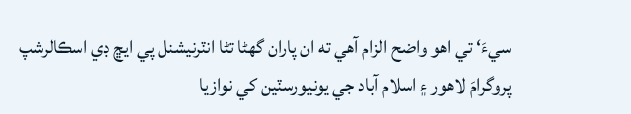سيءَ‘ تي اهو واضح الزام آهي ته ان پاران گهڻا تڻا انٽرنيشنل پي ايڇ ڊي اسڪالرشپ پروگرامَ لاهور ۽ اسلام آباد جي يونيورسٽين کي نوازيا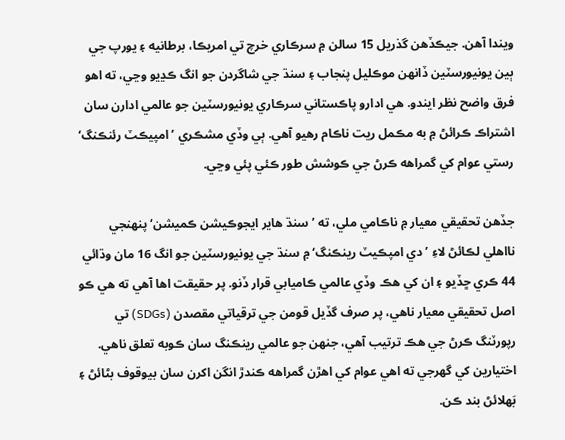ويندا آهن. جيڪڏهن گذريل 15 سالن ۾ سرڪاري خرچ تي امريڪا، برطانيه ۽ يورپ جي ٻين يونيورسٽين ڏانھن موڪليل پنجاب ۽ سنڌ جي شاگردن جو انگ ڪڍيو وڃي، ته اهو فرق واضح نظر ايندو. هي ادارو پاڪستاني سرڪاري يونيورسٽين جو عالمي ادارن سان اشتراڪ ڪرائڻ ۾ به مڪمل ريت ناڪام رھيو آهي. ٻي وڏي مشڪري ’امپيڪٽ رئنڪنگ‘ رستي عوام کي گمراهه ڪرڻ جي ڪوشش طور ڪئي پئي وڃي.

جڏهن تحقيقي معيار ۾ ناڪامي ملي، ته ’سنڌ هاير ايجوڪيشن ڪميشن‘ پنھنجي نااهلي لڪائڻ لاءِ ’دي امپڪيٽ رينڪنگ‘ ۾ سنڌ جي يونيورسٽين جو انگ 16 مان وڌائي 44 ڪري ڇڏيو ۽ ان کي هڪ وڏي عالمي ڪاميابي قرار ڏنو. پر حقيقت اها آهي ته هي ڪو اصل تحقيقي معيار ناهي، پر صرف گڏيل قومن جي ترقياتي مقصدن (SDGs) تي رپورٽنگ ڪرڻ جي هڪ ترتيب آهي، جنھن جو عالمي رينڪنگ سان ڪوبه تعلق ناهي. اختيارين کي گهرجي ته اهي عوام کي اهڙن گمراهه ڪندڙ انگن اکرن سان بيوقوف بڻائڻ ۽ بَھلائڻ بند ڪن.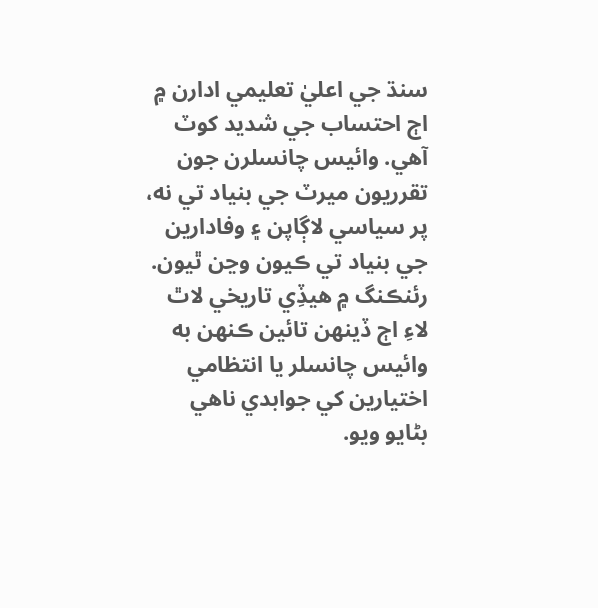سنڌ جي اعليٰ تعليمي ادارن ۾ اڄ احتساب جي شديد کوٽ آهي. وائيس چانسلرن جون تقرريون ميرٽ جي بنياد تي نه، پر سياسي لاڳاپن ۽ وفادارين جي بنياد تي ڪيون وڃن ٿيون. رئنڪنگ ۾ هيڏِي تاريخي لاٿ لاءِ اڄ ڏينھن تائين ڪنھن به وائيس چانسلر يا انتظامي اختيارين کي جوابدي ناهي بڻايو ويو.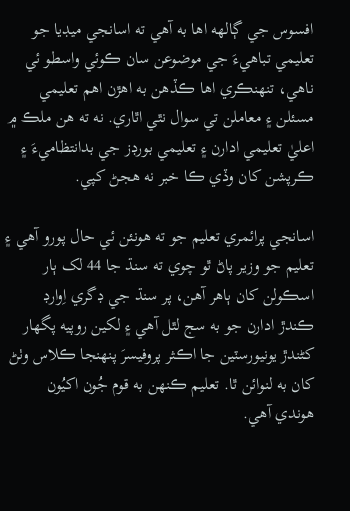افسوس جي ڳالهه اها به آهي ته اسانجي ميڊيا جو تعليمي تباھيءَ جي موضوعن سان ڪوئي واسطو ئي ناهي، تنھنڪري اها ڪڏهن به اهڙن اهم تعليمي مسئلن ۽ معاملن تي سوال نٿي اٿاري. نه ته هن ملڪ ۾ اعليٰ تعليمي ادارن ۽ تعليمي بورڊز جي بدانتظاميءَ ۽ ڪرپشن کان وڏي ڪا خبر نه هجڻ کپي.

اسانجي پرائمري تعليم جو ته هونئن ئي حال پورو آهي ۽ تعليم جو وزير پاڻ ٿو چوي ته سنڌ جا 44 لک ٻار اسڪولن کان ٻاھر آهن، پر سنڌ جي ڊگري اِوارڊ ڪندڙ ادارن جو به سج لٿل آهي ۽ لکين روپيه پگهار کڻندڙ يونيورسٽين جا اڪثر پروفيسرَ پنھنجا ڪلاس وٺڻ کان به لنوائن ٿا. تعليم ڪنھن به قوم جُون اکيُون هوندي آهي.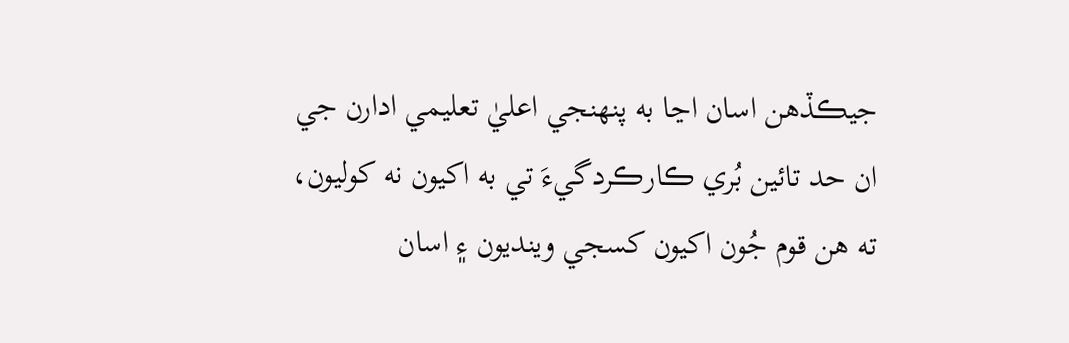جيڪڏھن اسان اڃا به پنھنجي اعليٰ تعليمي ادارن جي ان حد تائين بُري ڪارڪردگيءَ تي به اکيون نه کوليون، ته هن قوم جُون اکيون کسجي وينديون ۽ اسان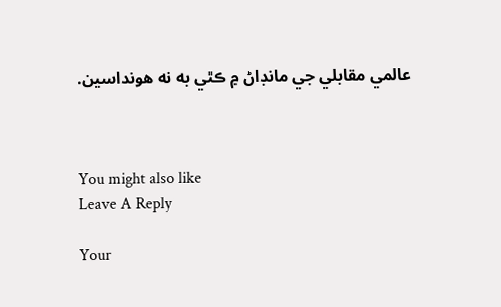عالمي مقابلي جي مانڊاڻ ۾ ڪٿي به نه هونداسين.



You might also like
Leave A Reply

Your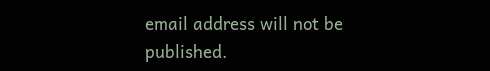email address will not be published.